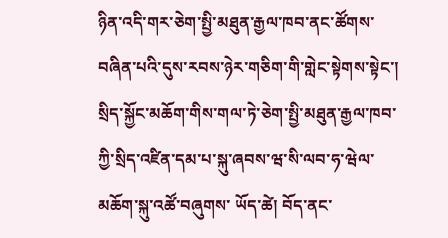ཉིན་འདི་གར་ཅེག་སྤྱི་མཐུན་རྒྱལ་ཁབ་ནང་ཚོགས་བཞིན་པའི་དུས་རབས་ཉེར་གཅིག་གི་གླེང་སྟེགས་སྟེང་། སྲིད་སྐྱོང་མཆོག་གིས་གལ་ཏེ་ཅེག་སྤྱི་མཐུན་རྒྱལ་ཁབ་ཀྱི་སྲིད་འཛིན་དམ་པ་སྐུ་ཞབས་ཝ་སི་ལབ་ཧ་ཝེལ་མཆོག་སྐུ་འཚོ་བཞུགས་ ཡོད་ཚེ། བོད་ནང་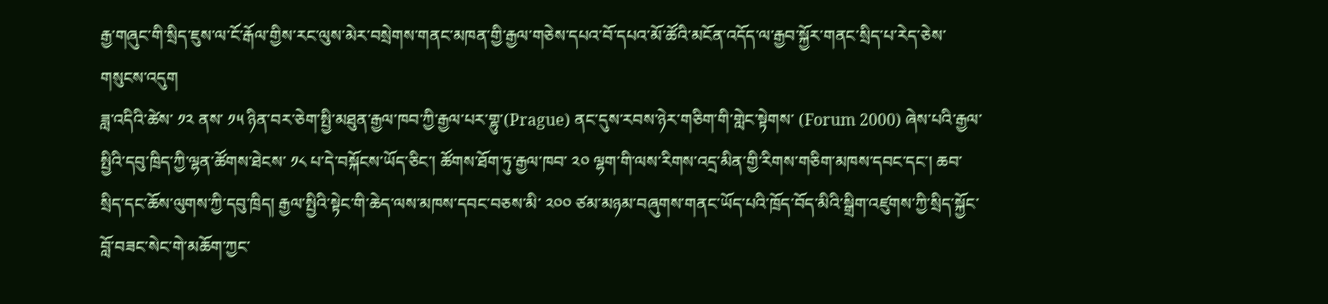རྒྱ་གཞུང་གི་སྲིད་ཇུས་ལ་ངོ་རྒོལ་གྱིས་རང་ལུས་མེར་བསྲེགས་གནང་མཁན་གྱི་རྒྱལ་གཅེས་དཔའ་བོ་དཔའ་མོ་ཚོའི་མངོན་འདོད་ལ་རྒྱབ་སྐྱོར་གནང་སྲིད་པ་རེད་ཅེས་གསུངས་འདུག
ཟླ་འདིའི་ཚེས་ ༡༢ ནས་ ༡༥ ཉིན་བར་ཅེག་སྤྱི་མཐུན་རྒྱལ་ཁབ་ཀྱི་རྒྱལ་པར་གྷུ་(Prague) ནང་དུས་རབས་ཉེར་གཅིག་གི་གླེང་སྟེགས་ (Forum 2000) ཞེས་པའི་རྒྱལ་སྤྱིའི་དབུ་ཁྲིད་ཀྱི་ལྷན་ཚོགས་ཐེངས་ ༡༨ པ་དེ་བསྐོངས་ཡོད་ཅིང་། ཚོགས་ཐོག་ཏུ་རྒྱལ་ཁབ་ ༢༠ ལྷག་གི་ལས་རིགས་འདྲ་མིན་གྱི་རིགས་གཅིག་མཁས་དབང་དང་། ཆབ་སྲིད་དང་ཆོས་ལུགས་ཀྱི་དབུ་ཁྲིད། རྒྱལ་སྤྱིའི་སྟེང་གི་ཆེད་ལས་མཁས་དབང་བཅས་མི་ ༢༠༠ ཙམ་མཉམ་བཞུགས་གནང་ཡོད་པའི་ཁྲོད་བོད་མིའི་སྒྲིག་འཛུགས་ཀྱི་སྲིད་སྐྱོང་བློ་བཟང་སེང་གེ་མཆོག་ཀྱང་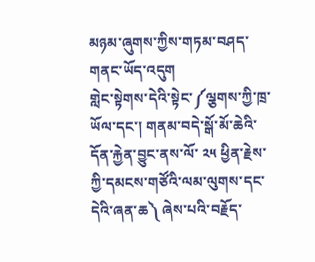མཉམ་ཞུགས་ཀྱིས་གཏམ་བཤད་གནང་ཡོད་འདུག
གླེང་སྟེགས་དེའི་སྟེང་༼ལྕགས་ཀྱི་ཁྲ་ཡོལ་དང་། གནམ་བདེ་སྒོ་མོ་ཆེའི་དོན་རྐྱེན་བྱུང་ནས་ལོ་ ༢༥ ཕྱིན་རྗེས་ཀྱི་དམངས་གཙོའི་ལམ་ལུགས་དང་དེའི་ཞན་ཆ༽ ཞེས་པའི་བརྗོད་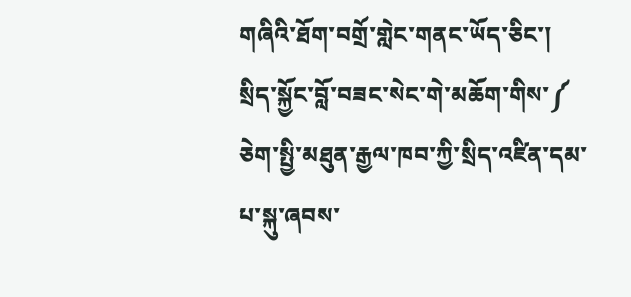གཞིའི་ཐོག་བགྲོ་གླེང་གནང་ཡོད་ཅིང་། སྲིད་སྐྱོང་བློ་བཟང་སེང་གེ་མཆོག་གིས་༼ ཅེག་སྤྱི་མཐུན་རྒྱལ་ཁབ་ཀྱི་སྲིད་འཛིན་དམ་པ་སྐུ་ཞབས་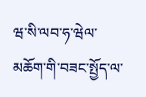ཝ་སི་ལབ་ཧ་ཝེལ་མཆོག་གི་བཟང་སྤྱོད་ལ་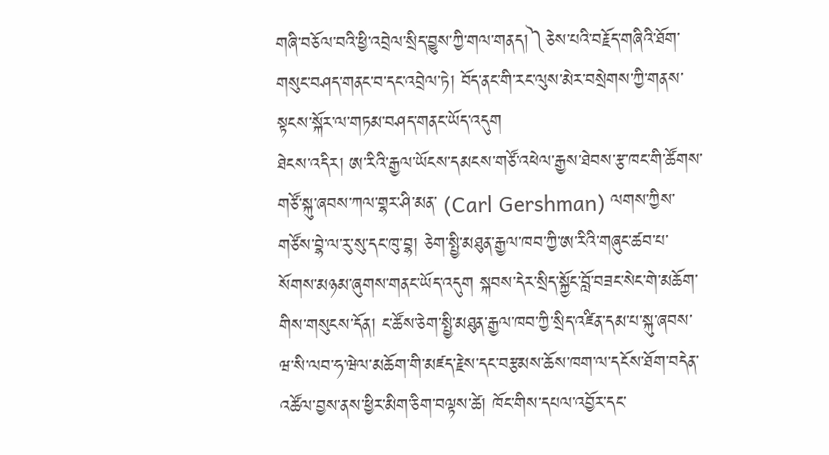གཞི་བཅོལ་བའི་ཕྱི་འབྲེལ་སྲིད་བྱུས་ཀྱི་གལ་གནད།༽ཅེས་པའི་བརྗོད་གཞིའི་ཐོག་གསུང་བཤད་གནང་བ་དང་འབྲེལ་ཏེ། བོད་ནང་གི་རང་ལུས་མེར་བསྲེགས་ཀྱི་གནས་སྟངས་སྐོར་ལ་གཏམ་བཤད་གནང་ཡོད་འདུག
ཐེངས་འདིར། ཨ་རིའི་རྒྱལ་ཡོངས་དམངས་གཙོ་འཕེལ་རྒྱས་ཐེབས་རྩ་ཁང་གི་ཚོགས་གཙོ་སྐུ་ཞབས་ཀལ་གྷར་ཤི་མན་ (Carl Gershman) ལགས་ཀྱིས་གཙོས་བྷེ་ལ་རུ་སུ་དང་ཁུ་བྷ། ཅེག་སྤྱི་མཐུན་རྒྱལ་ཁབ་ཀྱི་ཨ་རིའི་གཞུང་ཚབ་པ་སོགས་མཉམ་ཞུགས་གནང་ཡོད་འདུག སྐབས་དེར་སྲིད་སྐྱོང་བློ་བཟང་སེང་གེ་མཆོག་གིས་གསུངས་དོན། ང་ཚོས་ཅེག་སྤྱི་མཐུན་རྒྱལ་ཁབ་ཀྱི་སྲིད་འཛིན་དམ་པ་སྐུ་ཞབས་ཝ་སི་ལབ་ཧ་ཝེལ་མཆོག་གི་མཛད་རྗེས་དང་བརྩམས་ཆོས་ཁག་ལ་དངོས་ཐོག་བདེན་འཚོལ་བྱས་ནས་ཕྱིར་མིག་ཅིག་བལྟས་ཚེ། ཁོང་གིས་དཔལ་འབྱོར་དང་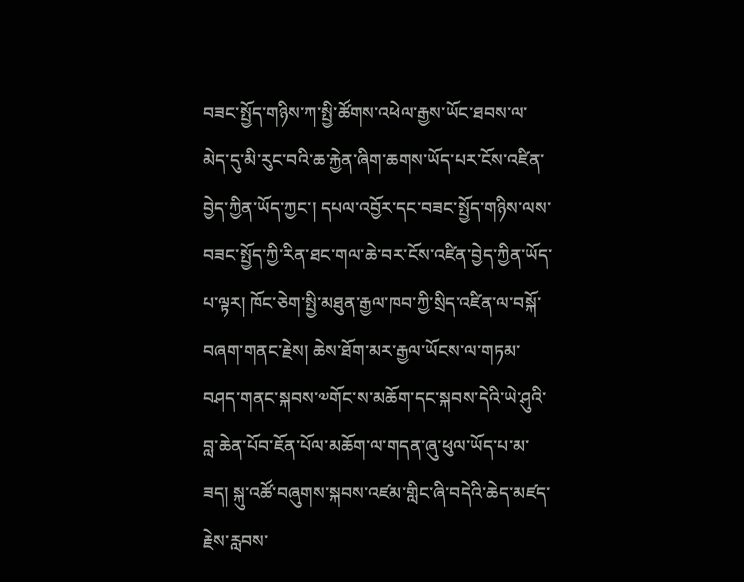བཟང་སྤྱོད་གཉིས་ཀ་སྤྱི་ཚོགས་འཕེལ་རྒྱས་ཡོང་ཐབས་ལ་མེད་དུ་མི་རུང་བའི་ཆ་རྐྱེན་ཞིག་ཆགས་ཡོད་པར་ངོས་འཛིན་བྱེད་ཀྱིན་ཡོད་ཀྱང་། དཔལ་འབྱོར་དང་བཟང་སྤྱོད་གཉིས་ལས་བཟང་སྤྱོད་ཀྱི་རིན་ཐང་གལ་ཆེ་བར་ངོས་འཛིན་བྱེད་ཀྱིན་ཡོད་པ་ལྟར། ཁོང་ཅེག་སྤྱི་མཐུན་རྒྱལ་ཁབ་ཀྱི་སྲིད་འཛིན་ལ་བསྐོ་བཞག་གནང་རྗེས། ཆེས་ཐོག་མར་རྒྱལ་ཡོངས་ལ་གཏམ་བཤད་གནང་སྐབས་༧གོང་ས་མཆོག་དང་སྐབས་དེའི་ཡེ་ཤུའི་བླ་ཆེན་པོབ་ཇོན་པོལ་མཆོག་ལ་གདན་ཞུ་ཕུལ་ཡོད་པ་མ་ཟད། སྐུ་འཚོ་བཞུགས་སྐབས་འཛམ་གླིང་ཞི་བདེའི་ཆེད་མཛད་རྗེས་རླབས་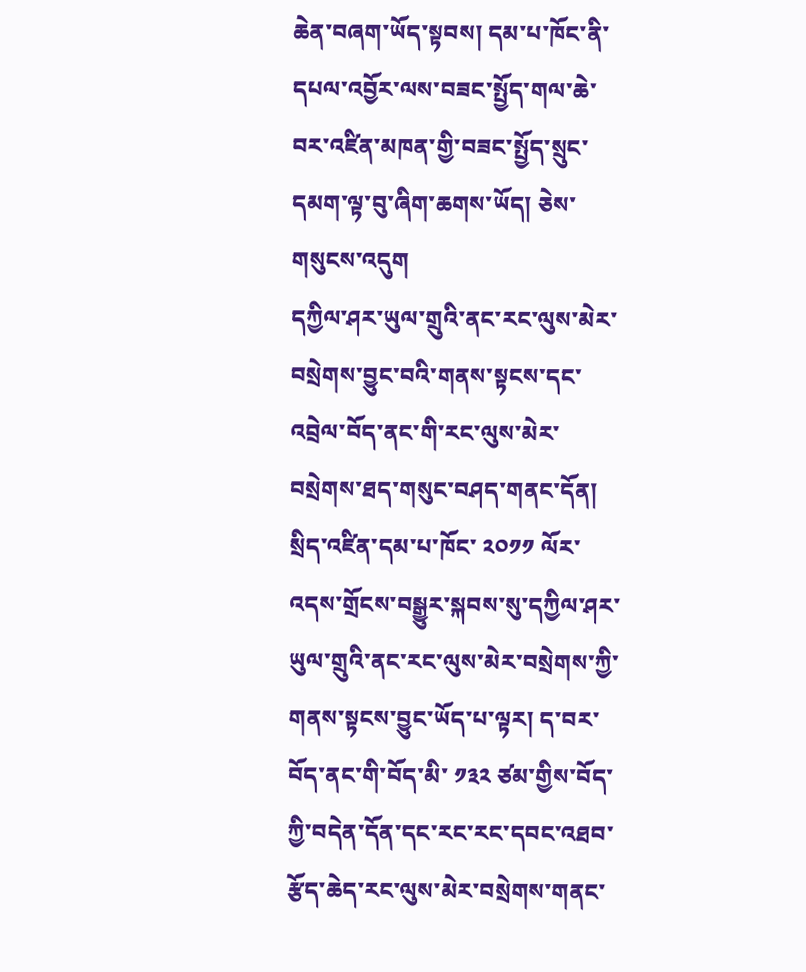ཆེན་བཞག་ཡོད་སྟབས། དམ་པ་ཁོང་ནི་དཔལ་འབྱོར་ལས་བཟང་སྤྱོད་གལ་ཆེ་བར་འཛིན་མཁན་གྱི་བཟང་སྤྱོད་སྲུང་དམག་ལྟ་བུ་ཞིག་ཆགས་ཡོད། ཅེས་གསུངས་འདུག
དཀྱིལ་ཤར་ཡུལ་གྲུའི་ནང་རང་ལུས་མེར་བསྲེགས་བྱུང་བའི་གནས་སྟངས་དང་འབྲེལ་བོད་ནང་གི་རང་ལུས་མེར་བསྲེགས་ཐད་གསུང་བཤད་གནང་དོན། སྲིད་འཛིན་དམ་པ་ཁོང་ ༢༠༡༡ ལོར་འདས་གྲོངས་བསྒྱུར་སྐབས་སུ་དཀྱིལ་ཤར་ཡུལ་གྲུའི་ནང་རང་ལུས་མེར་བསྲེགས་ཀྱི་གནས་སྟངས་བྱུང་ཡོད་པ་ལྟར། ད་བར་བོད་ནང་གི་བོད་མི་ ༡༣༢ ཙམ་གྱིས་བོད་ཀྱི་བདེན་དོན་དང་རང་རང་དབང་འཐབ་རྩོད་ཆེད་རང་ལུས་མེར་བསྲེགས་གནང་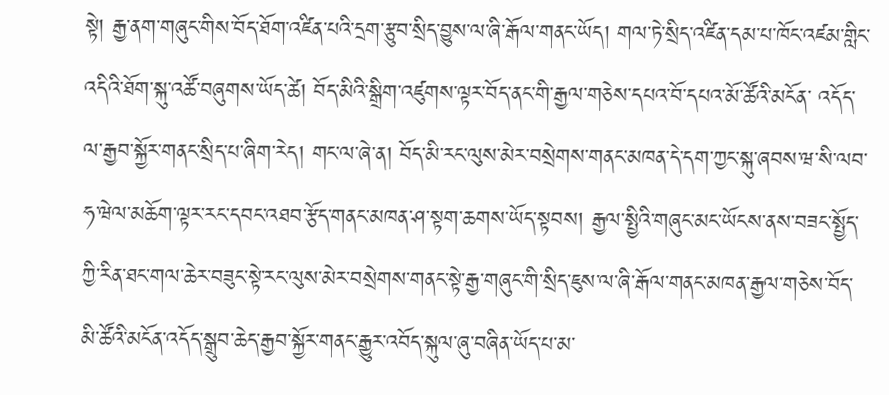སྟེ། རྒྱ་ནག་གཞུང་གིས་བོད་ཐོག་འཛིན་པའི་དྲག་རྩུབ་སྲིད་བྱུས་ལ་ཞི་རྒོལ་གནང་ཡོད། གལ་ཏེ་སྲིད་འཛིན་དམ་པ་ཁོང་འཛམ་གླིང་འདིའི་ཐོག་སྐུ་འཚོ་བཞུགས་ཡོད་ཚེ། བོད་མིའི་སྒྲིག་འཛུགས་ལྟར་བོད་ནང་གི་རྒྱལ་གཅེས་དཔའ་བོ་དཔའ་མོ་ཚོའི་མངོན་ འདོད་ལ་རྒྱབ་སྐྱོར་གནང་སྲིད་པ་ཞིག་རེད། གང་ལ་ཞེ་ན། བོད་མི་རང་ལུས་མེར་བསྲེགས་གནང་མཁན་དེ་དག་ཀྱང་སྐུ་ཞབས་ཝ་སི་ལབ་ཧ་ཝེལ་མཆོག་ལྟར་རང་དབང་འཐབ་རྩོད་གནང་མཁན་ཤ་སྟག་ཆགས་ཡོད་སྟབས། རྒྱལ་སྤྱིའི་གཞུང་མང་ཡོངས་ནས་བཟང་སྤྱོད་ཀྱི་རིན་ཐང་གལ་ཆེར་བཟུང་སྟེ་རང་ལུས་མེར་བསྲེགས་གནང་སྟེ་རྒྱ་གཞུང་གི་སྲིད་ཇུས་ལ་ཞི་རྒོལ་གནང་མཁན་རྒྱལ་གཅེས་བོད་མི་ཚོའི་མངོན་འདོད་སྒྲུབ་ཆེད་རྒྱབ་སྐྱོར་གནང་རྒྱུར་འབོད་སྐུལ་ཞུ་བཞིན་ཡོད་པ་མ་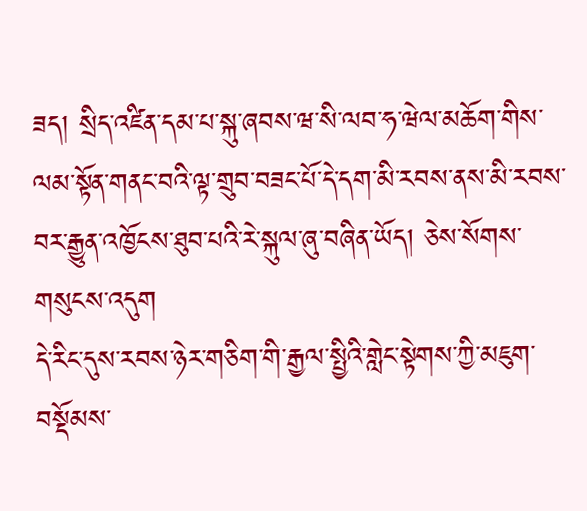ཟད། སྲིད་འཛིན་དམ་པ་སྐུ་ཞབས་ཝ་སི་ལབ་ཧ་ཝེལ་མཆོག་གིས་ལམ་སྟོན་གནང་བའི་ལྟ་གྲུབ་བཟང་པོ་དེ་དག་མི་རབས་ནས་མི་རབས་བར་རྒྱུན་འཁྱོངས་ཐུབ་པའི་རེ་སྐུལ་ཞུ་བཞིན་ཡོད། ཅེས་སོགས་གསུངས་འདུག
དེ་རིང་དུས་རབས་ཉེར་གཅིག་གི་རྒྱལ་སྤྱིའི་གླེང་སྟེགས་ཀྱི་མཇུག་བསྡོམས་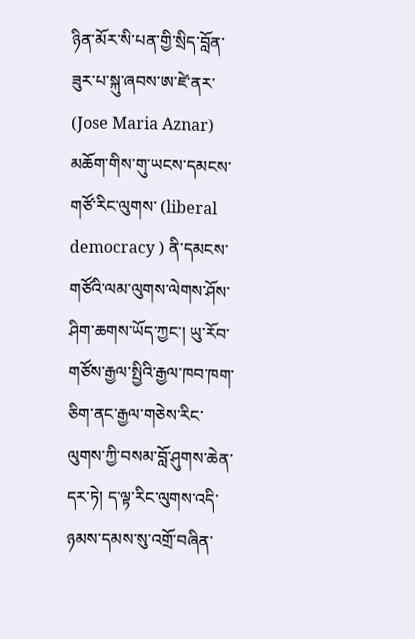ཉིན་མོར་སི་པན་གྱི་སྲིད་བློན་ཟུར་པ་སྐུ་ཞབས་ཨ་ཛེ་ནར་ (Jose Maria Aznar) མཆོག་གིས་གུ་ཡངས་དམངས་གཙོ་རིང་ལུགས་ (liberal democracy ) ནི་དམངས་གཙོའི་ལམ་ལུགས་ལེགས་ཤོས་ཤིག་ཆགས་ཡོད་ཀྱང་། ཡུ་རོབ་གཙོས་རྒྱལ་སྤྱིའི་རྒྱལ་ཁབ་ཁག་ཅིག་ནང་རྒྱལ་གཅེས་རིང་ལུགས་ཀྱི་བསམ་བློ་ཤུགས་ཆེན་དར་ཏེ། ད་ལྟ་རིང་ལུགས་འདི་ཉམས་དམས་སུ་འགྲོ་བཞིན་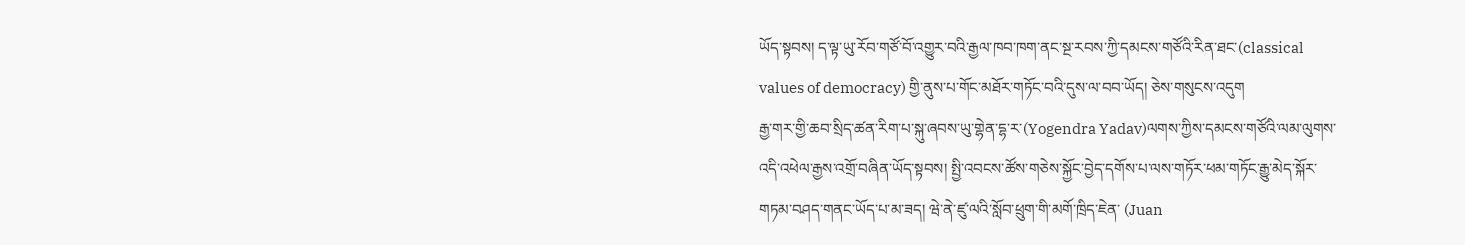ཡོད་སྟབས། ད་ལྟ་ཡུ་རོབ་གཙོ་བོ་འགྱུར་བའི་རྒྱལ་ཁབ་ཁག་ནང་སྔ་རབས་ཀྱི་དམངས་གཙོའི་རིན་ཐང་(classical values of democracy) གྱི་ནུས་པ་གོང་མཐོར་གཏོང་བའི་དུས་ལ་བབ་ཡོད། ཅེས་གསུངས་འདུག
རྒྱ་གར་གྱི་ཆབ་སྲིད་ཚན་རིག་པ་སྐུ་ཞབས་ཡུ་གྷེན་དྷ་ར་(Yogendra Yadav)ལགས་ཀྱིས་དམངས་གཙོའི་ལམ་ལུགས་འདི་འཕེལ་རྒྱས་འགྲོ་བཞིན་ཡོད་སྟབས། སྤྱི་འབངས་ཚོས་གཅེས་སྐྱོང་བྱེད་དགོས་པ་ལས་གཏོར་ཕམ་གཏོང་རྒྱུ་མེད་སྐོར་གཏམ་བཤད་གནང་ཡོད་པ་མ་ཟད། ཝེ་ནེ་ཛུ་ལའི་སློབ་ཕྲུག་གི་མགོ་ཁྲིད་ཇེན་ (Juan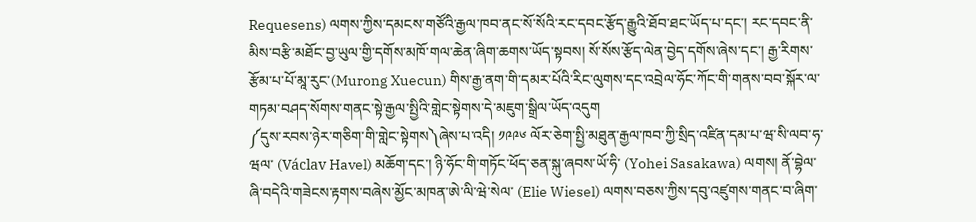Requesens) ལགས་ཀྱིས་དམངས་གཙོའི་རྒྱལ་ཁབ་ནང་སོ་སོའི་རང་དབང་རྩོད་རྒྱུའི་ཐོབ་ཐང་ཡོད་པ་དང་། རང་དབང་ནི་མིས་བརྩི་མཐོང་བྱ་ཡུལ་གྱི་དགོས་མཁོ་གལ་ཆེན་ཞིག་ཆགས་ཡོད་སྟབས། སོ་སོས་རྩོད་ལེན་བྱེད་དགོས་ཞེས་དང་། རྒྱ་རིགས་རྩོམ་པ་པོ་མཱ་རུང་(Murong Xuecun) གིས་རྒྱ་ནག་གི་དམར་པོའི་རིང་ལུགས་དང་འབྲེལ་ཧོང་ཀོང་གི་གནས་བབ་སྐོར་ལ་གཏམ་བཤད་སོགས་གནང་སྟེ་རྒྱལ་སྤྱིའི་གླེང་སྟེགས་དེ་མཇུག་སྒྲིལ་ཡོད་འདུག
༼དུས་རབས་ཉེར་གཅིག་གི་གླེང་སྟེགས༽ཞེས་པ་འདི། ༡༩༩༦ ལོར་ཅེག་སྤྱི་མཐུན་རྒྱལ་ཁབ་ཀྱི་སྲིད་འཛིན་དམ་པ་ཝ་སི་ལབ་ཧ་ཝལ་ (Václav Havel) མཆོག་དང་། ཉི་ཧོང་གི་གཏོང་ཕོད་ཅན་སྐུ་ཞབས་ཡོ་ཧི་ (Yohei Sasakawa) ལགས། ནོ་བྷེལ་ཞི་བདེའི་གཟེངས་རྟགས་བཞེས་མྱོང་མཁན་ཨེ་ལི་ཝེ་སེལ་ (Elie Wiesel) ལགས་བཅས་ཀྱིས་དབུ་འཛུགས་གནང་བ་ཞིག་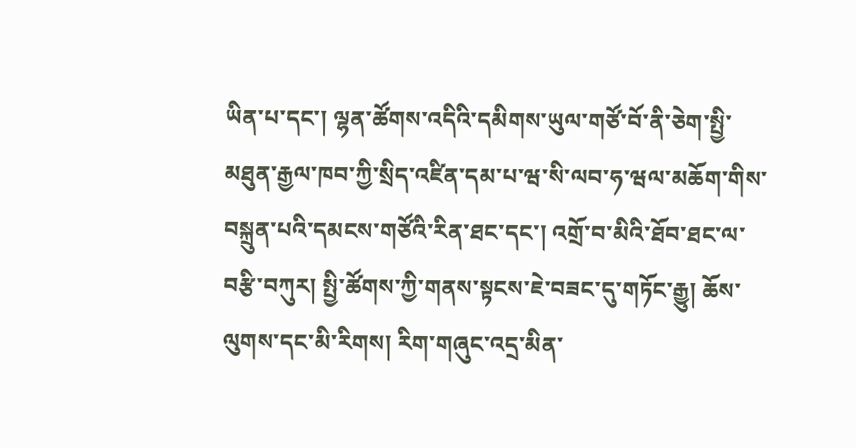ཡིན་པ་དང་། ལྷན་ཚོགས་འདིའི་དམིགས་ཡུལ་གཙོ་བོ་ནི་ཅེག་སྤྱི་མཐུན་རྒྱལ་ཁབ་ཀྱི་སྲིད་འཛིན་དམ་པ་ཝ་སི་ལབ་ཧ་ཝལ་མཆོག་གིས་བསྐྲུན་པའི་དམངས་གཙོའི་རིན་ཐང་དང་། འགྲོ་བ་མིའི་ཐོབ་ཐང་ལ་བརྩི་བཀུར། སྤྱི་ཚོགས་ཀྱི་གནས་སྟངས་ཇེ་བཟང་དུ་གཏོང་རྒྱུ། ཆོས་ལུགས་དང་མི་རིགས། རིག་གཞུང་འདྲ་མིན་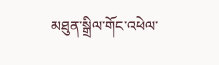མཐུན་སྒྲིལ་གོང་འཕེལ་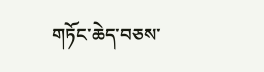གཏོང་ཆེད་བཅས་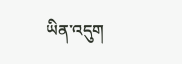ཡིན་འདུག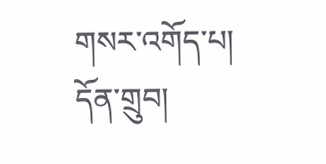གསར་འགོད་པ། དོན་གྲུབ།